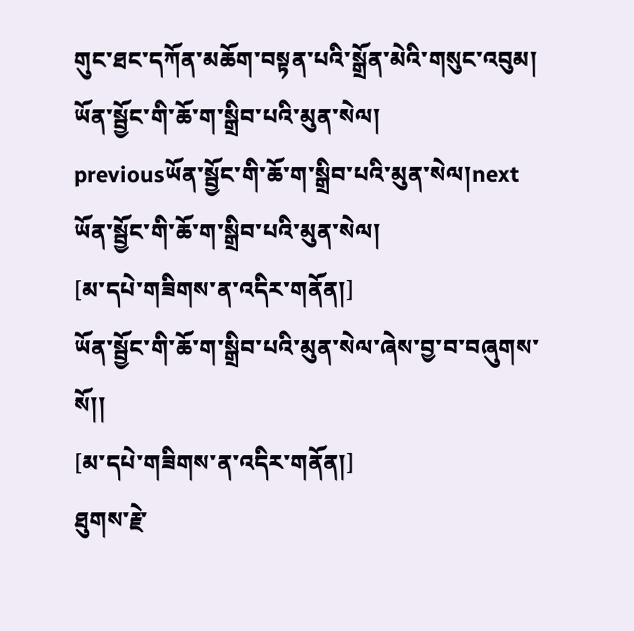གུང་ཐང་དཀོན་མཆོག་བསྟན་པའི་སྒྲོན་མེའི་གསུང་འབུམ།
ཡོན་སྦྱོང་གི་ཆོ་ག་སྒྲིབ་པའི་མུན་སེལ།
previousཡོན་སྦྱོང་གི་ཆོ་ག་སྒྲིབ་པའི་མུན་སེལ།next
ཡོན་སྦྱོང་གི་ཆོ་ག་སྒྲིབ་པའི་མུན་སེལ།
[མ་དཔེ་གཟིགས་ན་འདིར་གནོན།]
ཡོན་སྦྱོང་གི་ཆོ་ག་སྒྲིབ་པའི་མུན་སེལ་ཞེས་བྱ་བ་བཞུགས་སོ།།
[མ་དཔེ་གཟིགས་ན་འདིར་གནོན།]
ཐུགས་རྗེ་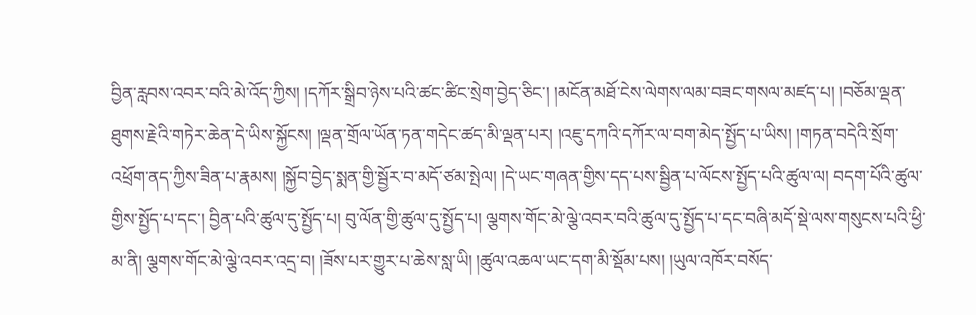བྱིན་རླབས་འབར་བའི་མེ་འོད་ཀྱིས། །དཀོར་སྒྲིབ་ཉེས་པའི་ཚང་ཚིང་སྲེག་བྱེད་ཅིང་། །མངོན་མཐོ་ངེས་ལེགས་ལམ་བཟང་གསལ་མཛད་པ། །བཅོམ་ལྡན་ཐུགས་རྗེའི་གཏེར་ཆེན་དེ་ཡིས་སྐྱོངས། །ལྡན་གྲོལ་ཡོན་ཏན་གདེང་ཚད་མི་ལྡན་པར། །འཇུ་དཀའི་དཀོར་ལ་བག་མེད་སྤྱོད་པ་ཡིས། །གཏན་བདེའི་སྲོག་འཕྲོག་ནད་ཀྱིས་ཟིན་པ་རྣམས། །སྐྱོབ་བྱེད་སྨན་གྱི་སྦྱོར་བ་མདོ་ཙམ་སྤེལ། །དེ་ཡང་གཞན་གྱིས་དད་པས་སྦྱིན་པ་ལོངས་སྤྱོད་པའི་ཚུལ་ལ། བདག་པོའི་ཚུལ་གྱིས་སྤྱོད་པ་དང་། བྱིན་པའི་ཚུལ་དུ་སྤྱོད་པ། བུ་ལོན་གྱི་ཚུལ་དུ་སྤྱོད་པ། ལྕགས་གོང་མེ་ལྕེ་འབར་བའི་ཚུལ་དུ་སྤྱོད་པ་དང་བཞི་མདོ་སྡེ་ལས་གསུངས་པའི་ཕྱི་མ་ནི། ལྕགས་གོང་མེ་ལྕེ་འབར་འདྲ་བ། །ཟོས་པར་གྱུར་པ་ཆེས་སླ་ཡི། །ཚུལ་འཆལ་ཡང་དག་མི་སྡོམ་པས། །ཡུལ་འཁོར་བསོད་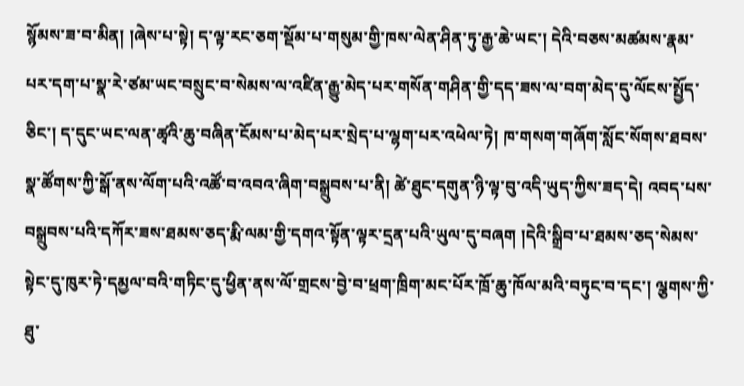སྙོམས་ཟ་བ་མིན། །ཞེས་པ་སྟེ། ད་ལྟ་རང་ཅག་སྡོམ་པ་གསུམ་གྱི་ཁས་ལེན་ཤིན་ཏུ་རྒྱ་ཆེ་ཡང་། དེའི་བཅས་མཚམས་རྣམ་པར་དག་པ་སྣ་རེ་ཙམ་ཡང་བསྲུང་བ་སེམས་ལ་འཛིན་རྒྱུ་མེད་པར་གསོན་གཤིན་གྱི་དད་ཟས་ལ་བག་མེད་དུ་ལོངས་སྤྱོད་ཅིང་། ད་དུང་ཡང་ལན་ཚྭའི་ཆུ་བཞིན་ངོམས་པ་མེད་པར་སྲེད་པ་ལྷག་པར་འཕེལ་ཏེ། ཁ་གསག་གཞོག་སློང་སོགས་ཐབས་སྣ་ཚོགས་ཀྱི་སྒོ་ནས་ལོག་པའི་འཚོ་བ་འབའ་ཞིག་བསྒྲུབས་པ་ནི། ཚེ་ཐུང་དགུན་ཉི་ལྟ་བུ་འདི་ཡུད་ཀྱིས་ཟད་དེ། འབད་པས་བསྒྲུབས་པའི་དཀོར་ཟས་ཐམས་ཅད་རྨི་ལམ་གྱི་དགའ་སྟོན་ལྟར་དྲན་པའི་ཡུལ་དུ་བཞག །དེའི་སྒྲིབ་པ་ཐམས་ཅད་སེམས་སྟེང་དུ་ཁུར་ཏེ་དམྱལ་བའི་གཏིང་དུ་ཕྱིན་ནས་ལོ་གྲངས་བྱེ་བ་ཕྲག་ཁྲིག་མང་པོར་ཁྲོ་ཆུ་ཁོལ་མའི་བཏུང་བ་དང་། ལྕགས་ཀྱི་ཐུ་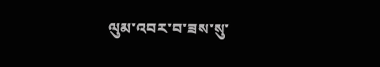ལུམ་འབར་བ་ཟས་སུ་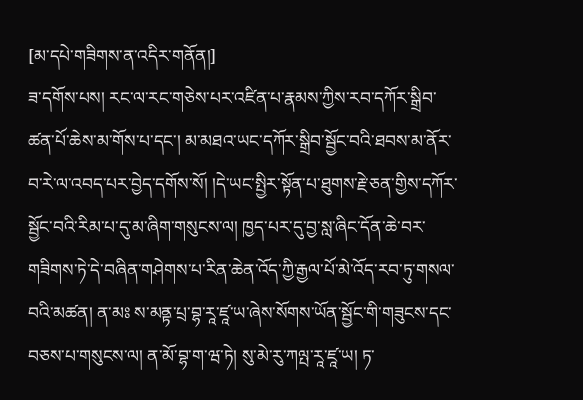[མ་དཔེ་གཟིགས་ན་འདིར་གནོན།]
ཟ་དགོས་པས། རང་ལ་རང་གཅེས་པར་འཛིན་པ་རྣམས་ཀྱིས་རབ་དཀོར་སྒྲིབ་ཚན་པོ་ཆེས་མ་གོས་པ་དང་། མ་མཐའ་ཡང་དཀོར་སྒྲིབ་སྦྱོང་བའི་ཐབས་མ་ནོར་བ་རེ་ལ་འབད་པར་བྱེད་དགོས་སོ། །དེ་ཡང་སྤྱིར་སྟོན་པ་ཐུགས་རྗེ་ཅན་གྱིས་དཀོར་སྦྱོང་བའི་རིམ་པ་དུ་མ་ཞིག་གསུངས་ལ། ཁྱད་པར་དུ་བྱ་སླ་ཞིང་དོན་ཆེ་བར་གཟིགས་ཏེ་དེ་བཞིན་གཤེགས་པ་རིན་ཆེན་འོད་ཀྱི་རྒྱལ་པོ་མེ་འོད་རབ་ཏུ་གསལ་བའི་མཚན། ན་མཿ ས་མནྟ་པྲ་བྷ་རཱ་ཛཱ་ཡ་ཞེས་སོགས་ཡོན་སྦྱོང་གི་གཟུངས་དང་བཅས་པ་གསུངས་ལ། ན་མོ་བྷ་ག་ཝ་ཏེ། སུ་མེ་རུ་ཀལྤ་རཱ་ཛཱ་ཡ། ཏ་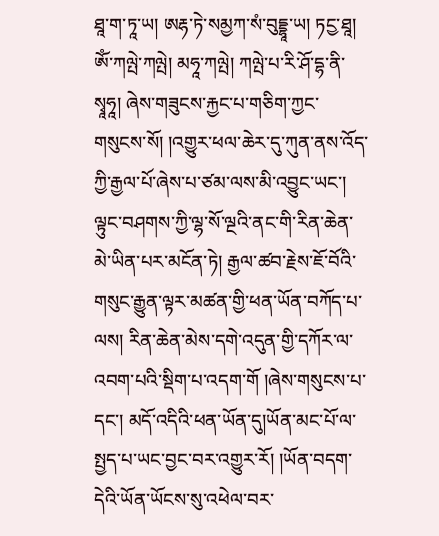ཐཱ་ག་ཏཱ་ཡ། ཨརྷ་ཏེ་སམྱཀ་སཾ་བུདྡྷཱ་ཡ། ཏངྱ་ཐཱ། ཨོཾ་ཀལྤེ་ཀལྤེ། མཧཱ་ཀལྤེ། ཀལྤེ་པ་རི་ཤོ་དྷ་ནི་སྭཱཧཱ། ཞེས་གཟུངས་རྐྱང་པ་གཅིག་ཀྱང་གསུངས་སོ། །འགྱུར་ཕལ་ཆེར་དུ་ཀུན་ནས་འོད་ཀྱི་རྒྱལ་པོ་ཞེས་པ་ཙམ་ལས་མི་འབྱུང་ཡང་། ལྟུང་བཤགས་ཀྱི་ལྷ་སོ་ལྔའི་ནང་གི་རིན་ཆེན་མེ་ཡིན་པར་མངོན་ཏེ། རྒྱལ་ཚབ་རྗེས་ཇོ་བོའི་གསུང་རྒྱུན་ལྟར་མཚན་གྱི་ཕན་ཡོན་བཀོད་པ་ལས། རིན་ཆེན་མེས་དགེ་འདུན་གྱི་དཀོར་ལ་འབག་པའི་སྡིག་པ་འདག་གོ །ཞེས་གསུངས་པ་དང་། མདོ་འདིའི་ཕན་ཡོན་དུ།ཡོན་མང་པོ་ལ་སྤྱད་པ་ཡང་བྱང་བར་འགྱུར་རོ། །ཡོན་བདག་དེའི་ཡོན་ཡོངས་སུ་འཕེལ་བར་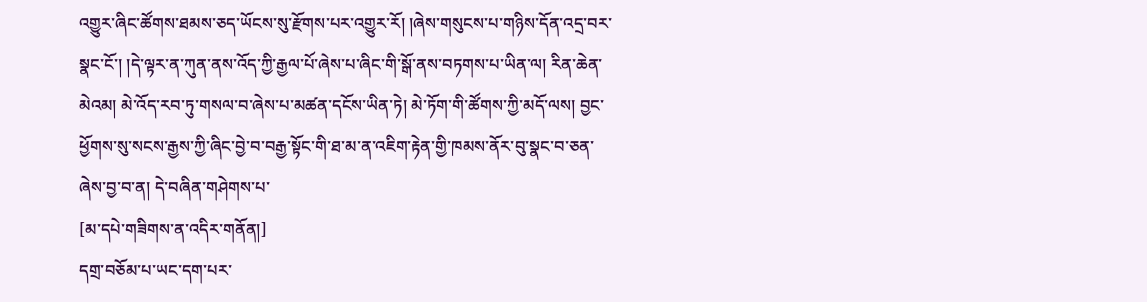འགྱུར་ཞིང་ཚོགས་ཐམས་ཅད་ཡོངས་སུ་རྫོགས་པར་འགྱུར་རོ། །ཞེས་གསུངས་པ་གཉིས་དོན་འདྲ་བར་སྣང་ངོ་། །དེ་ལྟར་ན་ཀུན་ནས་འོད་ཀྱི་རྒྱལ་པོ་ཞེས་པ་ཞིང་གི་སྒོ་ནས་བཏགས་པ་ཡིན་ལ། རིན་ཆེན་མེའམ། མེ་འོད་རབ་ཏུ་གསལ་བ་ཞེས་པ་མཚན་དངོས་ཡིན་ཏེ། མེ་ཏོག་གི་ཚོགས་ཀྱི་མདོ་ལས། བྱང་ཕྱོགས་སུ་སངས་རྒྱས་ཀྱི་ཞིང་བྱེ་བ་བརྒྱ་སྟོང་གི་ཐ་མ་ན་འཇིག་རྟེན་གྱི་ཁམས་ནོར་བུ་སྣང་བ་ཅན་ཞེས་བྱ་བ་ན། དེ་བཞིན་གཤེགས་པ་
[མ་དཔེ་གཟིགས་ན་འདིར་གནོན།]
དགྲ་བཅོམ་པ་ཡང་དག་པར་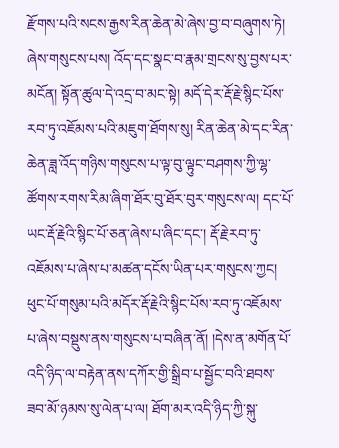རྫོགས་པའི་སངས་རྒྱས་རིན་ཆེན་མེ་ཞེས་བྱ་བ་བཞུགས་ཏེ། ཞེས་གསུངས་པས། འོད་དང་སྣང་བ་རྣམ་གྲངས་སུ་བྱས་པར་མངོན། སྟོན་ཚུལ་དེ་འདྲ་བ་མང་སྟེ། མདོ་དེར་རྡོ་རྗེ་སྙིང་པོས་རབ་ཏུ་འཇོམས་པའི་མཇུག་ཐོགས་སུ། རིན་ཆེན་མེ་དང་རིན་ཆེན་ཟླ་འོད་གཉིས་གསུངས་པ་ལྟ་བུ་ལྟུང་བཤགས་ཀྱི་ལྷ་ཚོགས་རགས་རིམ་ཞིག་ཐོར་བུ་ཐོར་བུར་གསུངས་ལ། དང་པོ་ཡང་རྡོ་རྗེའི་སྙིང་པོ་ཅན་ཞེས་པ་ཞིང་དང་། རྡོ་རྗེ་རབ་ཏུ་འཇོམས་པ་ཞེས་པ་མཚན་དངོས་ཡིན་པར་གསུངས་ཀྱང། ཕུང་པོ་གསུམ་པའི་མདོར་རྡོ་རྗེའི་སྙིང་པོས་རབ་ཏུ་འཇོམས་པ་ཞེས་བསྡུས་ནས་གསུངས་པ་བཞིན་ནོ། །དེས་ན་མགོན་པོ་འདི་ཉིད་ལ་བརྟེན་ནས་དཀོར་གྱི་སྒྲིབ་པ་སྦྱོང་བའི་ཐབས་ཟབ་མོ་ཉམས་སུ་ལེན་པ་ལ། ཐོག་མར་འདི་ཉིད་ཀྱི་སྐུ་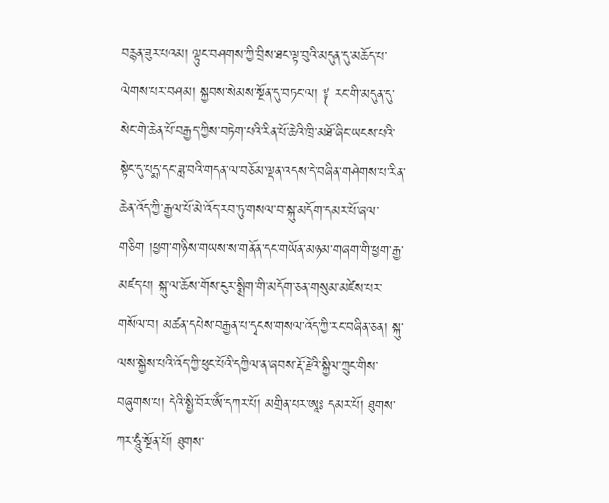བརྙན་ཟུར་པའམ། ལྟུང་བཤགས་ཀྱི་བྲིས་ཐང་ལྟ་བུའི་མདུན་དུ་མཆོད་པ་ལེགས་པར་བཤམ། སྐྱབས་སེམས་སྔོན་དུ་བཏང་ལ། ༈ རང་གི་མདུན་དུ་སེང་གེ་ཆེན་པོ་བརྒྱད་ཀྱིས་བཏེག་པའི་རིན་པོ་ཆེའི་ཁྲི་མཐོ་ཞིང་ཡངས་པའི་སྟེང་དུ་པདྨ་དང་ཟླ་བའི་གདན་ལ་བཅོམ་ལྡན་འདས་དེ་བཞིན་གཤེགས་པ་རིན་ཆེན་འོད་ཀྱི་རྒྱལ་པོ་མེ་འོད་རབ་ཏུ་གསལ་བ་སྐུ་མདོག་དམར་པོ་ཞལ་གཅིག །ཕྱག་གཉིས་གཡས་ས་གནོན་དང་གཡོན་མཉམ་གཞག་གི་ཕྱག་རྒྱ་མཛད་པ། སྐུ་ལ་ཆོས་གོས་ངུར་སྨྲིག་གི་མདོག་ཅན་གསུམ་མཛེས་པར་གསོལ་བ། མཚན་དཔེས་བརྒྱན་པ་དྭངས་གསལ་འོད་ཀྱི་རང་བཞིན་ཅན། སྐུ་ལས་སྐྱེས་པའི་འོད་ཀྱི་ཕུང་པོའི་དཀྱིལ་ན་ཞབས་རྡོ་རྗེའི་སྐྱིལ་ཀྲུང་གིས་བཞུགས་པ། དེའི་སྤྱི་བོར་ཨོཾ་དཀར་པོ། མགྲིན་པར་ཨཱཿ དམར་པོ། ཐུགས་ཀར་ཧཱུཾ་སྔོན་པོ། ཐུགས་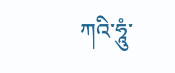ཀའི་ཧཱུཾ་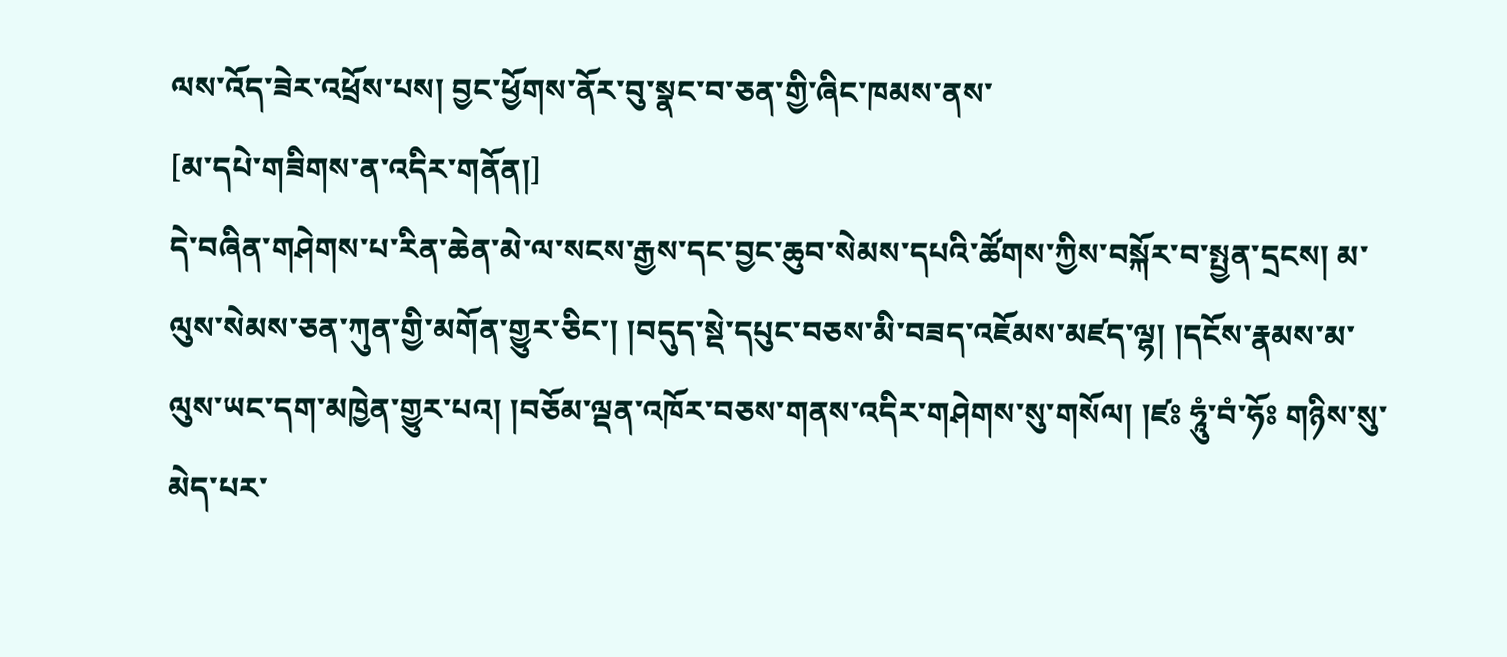ལས་འོད་ཟེར་འཕྲོས་པས། བྱང་ཕྱོགས་ནོར་བུ་སྣང་བ་ཅན་གྱི་ཞིང་ཁམས་ནས་
[མ་དཔེ་གཟིགས་ན་འདིར་གནོན།]
དེ་བཞིན་གཤེགས་པ་རིན་ཆེན་མེ་ལ་སངས་རྒྱས་དང་བྱང་ཆུབ་སེམས་དཔའི་ཚོགས་ཀྱིས་བསྐོར་བ་སྤྱན་དྲངས། མ་ལུས་སེམས་ཅན་ཀུན་གྱི་མགོན་གྱུར་ཅིང་། །བདུད་སྡེ་དཔུང་བཅས་མི་བཟད་འཇོམས་མཛད་ལྷ། །དངོས་རྣམས་མ་ལུས་ཡང་དག་མཁྱེན་གྱུར་པའ། །བཅོམ་ལྡན་འཁོར་བཅས་གནས་འདིར་གཤེགས་སུ་གསོལ། །ཛཿ ཧཱུཾ་བཾ་ཧོཿ གཉིས་སུ་མེད་པར་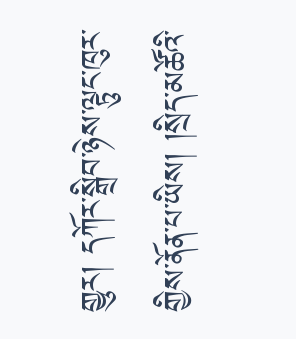གྱུར། དཀོར་སྒྲིབ་ཉེས་ལྟུང་ཁུར་གྱིས་ནོན་པ་ཡིས། །སྲིད་མཚོའི་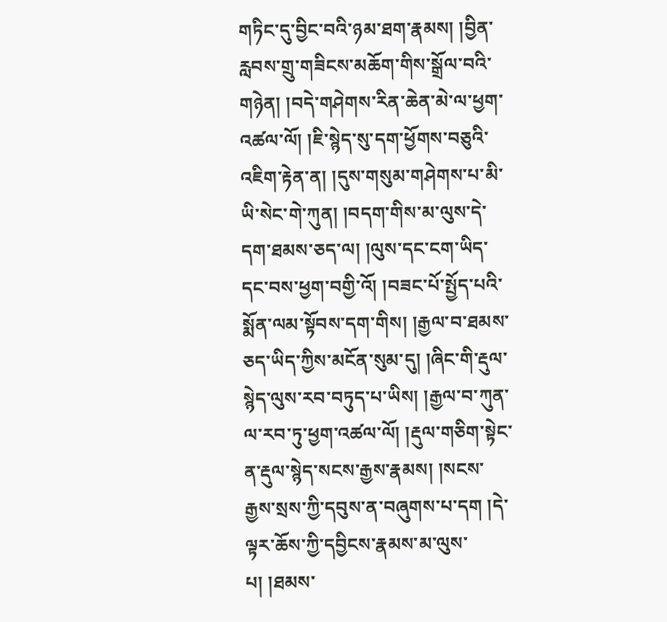གཏིང་དུ་བྱིང་བའི་ཉམ་ཐག་རྣམས། །བྱིན་རླབས་གྲུ་གཟིངས་མཆོག་གིས་སྒྲོལ་བའི་གཉེན། །བདེ་གཤེགས་རིན་ཆེན་མེ་ལ་ཕྱག་འཚལ་ལོ། །ཇི་སྙེད་སུ་དག་ཕྱོགས་བཅུའི་འཇིག་རྟེན་ན། །དུས་གསུམ་གཤེགས་པ་མི་ཡི་སེང་གེ་ཀུན། །བདག་གིས་མ་ལུས་དེ་དག་ཐམས་ཅད་ལ། །ལུས་དང་ངག་ཡིད་དང་བས་ཕྱག་བགྱི་འོ། །བཟང་པོ་སྤྱོད་པའི་སྨོན་ལམ་སྟོབས་དག་གིས། །རྒྱལ་བ་ཐམས་ཅད་ཡིད་ཀྱིས་མངོན་སུམ་དུ། །ཞིང་གི་རྡུལ་སྙེད་ལུས་རབ་བཏུད་པ་ཡིས། །རྒྱལ་བ་ཀུན་ལ་རབ་ཏུ་ཕྱག་འཚལ་ལོ། །རྡུལ་གཅིག་སྟེང་ན་རྡུལ་སྙེད་སངས་རྒྱས་རྣམས། །སངས་རྒྱས་སྲས་ཀྱི་དབུས་ན་བཞུགས་པ་དག །དེ་ལྟར་ཆོས་ཀྱི་དབྱིངས་རྣམས་མ་ལུས་པ། །ཐམས་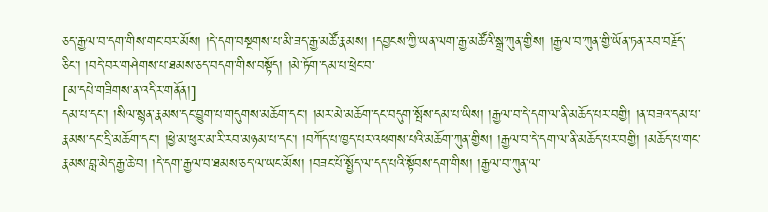ཅད་རྒྱལ་བ་དག་གིས་གང་བར་མོས། །དེ་དག་བསྔགས་པ་མི་ཟད་རྒྱ་མཚོ་རྣམས། །དབྱངས་ཀྱི་ཡན་ལག་རྒྱ་མཚོའི་སྒྲ་ཀུན་གྱིས། །རྒྱལ་བ་ཀུན་གྱི་ཡོན་ཏན་རབ་བརྗོད་ཅིང་། །བདེ་བར་གཤེགས་པ་ཐམས་ཅད་བདག་གིས་བསྟོད། །མེ་ཏོག་དམ་པ་ཕྲེང་བ་
[མ་དཔེ་གཟིགས་ན་འདིར་གནོན།]
དམ་པ་དང་། །སིལ་སྙན་རྣམས་དང་བྱུག་པ་གདུགས་མཆོག་དང་། །མར་མེ་མཆོག་དང་བདུག་སྤོས་དམ་པ་ཡིས། །རྒྱལ་བ་དེ་དག་ལ་ནི་མཆོད་པར་བགྱི། །ན་བཟའ་དམ་པ་རྣམས་དང་དྲི་མཆོག་དང་། །ཕྱེ་མ་ཕུར་མ་རི་རབ་མཉམ་པ་དང་། །བཀོད་པ་ཁྱད་པར་འཕགས་པའི་མཆོག་ཀུན་གྱིས། །རྒྱལ་བ་དེ་དག་ལ་ནི་མཆོད་པར་བགྱི། །མཆོད་པ་གང་རྣམས་བླ་མེད་རྒྱ་ཆེ་བ། །དེ་དག་རྒྱལ་བ་ཐམས་ཅད་ལ་ཡང་མོས། །བཟང་པོ་སྤྱོད་ལ་དད་པའི་སྟོབས་དག་གིས། །རྒྱལ་བ་ཀུན་ལ་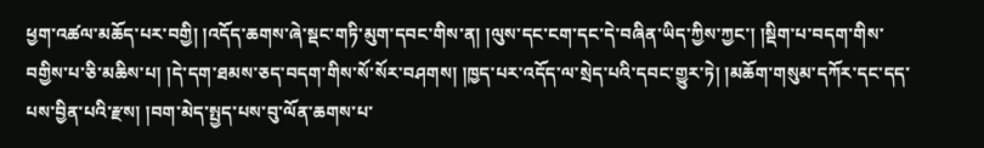ཕྱག་འཚལ་མཆོད་པར་བགྱི། །འདོད་ཆགས་ཞེ་སྡང་གཏི་མུག་དབང་གིས་ན། །ལུས་དང་ངག་དང་དེ་བཞིན་ཡིད་ཀྱིས་ཀྱང་། །སྡིག་པ་བདག་གིས་བགྱིས་པ་ཅི་མཆིས་པ། །དེ་དག་ཐམས་ཅད་བདག་གིས་སོ་སོར་བཤགས། །ཁྱད་པར་འདོད་ལ་སྲེད་པའི་དབང་གྱུར་ཏེ། །མཆོག་གསུམ་དཀོར་དང་དད་པས་བྱིན་པའི་རྫས། །བག་མེད་སྤྱད་པས་བུ་ལོན་ཆགས་པ་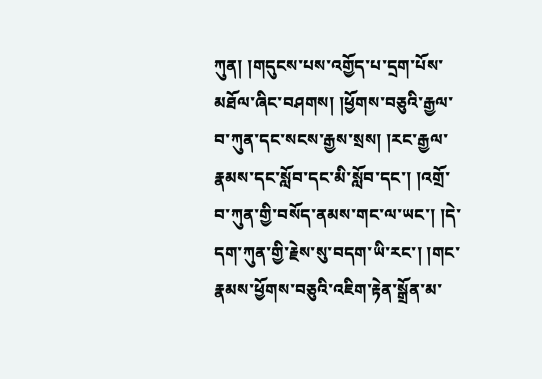ཀུན། །གདུངས་པས་འགྱོད་པ་དྲག་པོས་མཐོལ་ཞིང་བཤགས། །ཕྱོགས་བཅུའི་རྒྱལ་བ་ཀུན་དང་སངས་རྒྱས་སྲས། །རང་རྒྱལ་རྣམས་དང་སློབ་དང་མི་སློབ་དང་། །འགྲོ་བ་ཀུན་གྱི་བསོད་ནམས་གང་ལ་ཡང་། །དེ་དག་ཀུན་གྱི་རྗེས་སུ་བདག་ཡི་རང་། །གང་རྣམས་ཕྱོགས་བཅུའི་འཇིག་རྟེན་སྒྲོན་མ་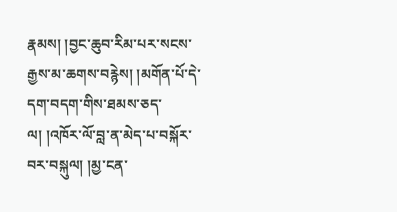རྣམས། །བྱང་ཆུབ་རིམ་པར་སངས་རྒྱས་མ་ཆགས་བརྙེས། །མགོན་པོ་དེ་དག་བདག་གིས་ཐམས་ཅད་ལ། །འཁོར་ལོ་བླ་ན་མེད་པ་བསྐོར་བར་བསྐུལ། །མྱ་ངན་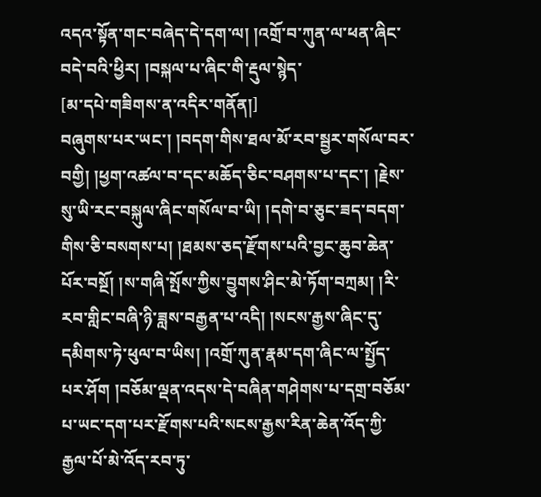འདའ་སྟོན་གང་བཞེད་དེ་དག་ལ། །འགྲོ་བ་ཀུན་ལ་ཕན་ཞིང་བདེ་བའི་ཕྱིར། །བསྐལ་པ་ཞིང་གི་རྡུལ་སྙེད་
[མ་དཔེ་གཟིགས་ན་འདིར་གནོན།]
བཞུགས་པར་ཡང་། །བདག་གིས་ཐལ་མོ་རབ་སྦྱར་གསོལ་བར་བགྱི། །ཕྱག་འཚལ་བ་དང་མཆོད་ཅིང་བཤགས་པ་དང་། །རྗེས་སུ་ཡི་རང་བསྐུལ་ཞིང་གསོལ་བ་ཡི། །དགེ་བ་ཅུང་ཟད་བདག་གིས་ཅི་བསགས་པ། །ཐམས་ཅད་རྫོགས་པའི་བྱང་ཆུབ་ཆེན་པོར་བསྔོ། །ས་གཞི་སྤོས་ཀྱིས་བྱུགས་ཤིང་མེ་ཏོག་བཀྲམ། །རི་རབ་གླིང་བཞི་ཉི་ཟླས་བརྒྱན་པ་འདི། །སངས་རྒྱས་ཞིང་དུ་དམིགས་ཏེ་ཕུལ་བ་ཡིས། །འགྲོ་ཀུན་རྣམ་དག་ཞིང་ལ་སྤྱོད་པར་ཤོག །བཅོམ་ལྡན་འདས་དེ་བཞིན་གཤེགས་པ་དགྲ་བཅོམ་པ་ཡང་དག་པར་རྫོགས་པའི་སངས་རྒྱས་རིན་ཆེན་འོད་ཀྱི་རྒྱལ་པོ་མེ་འོད་རབ་ཏུ་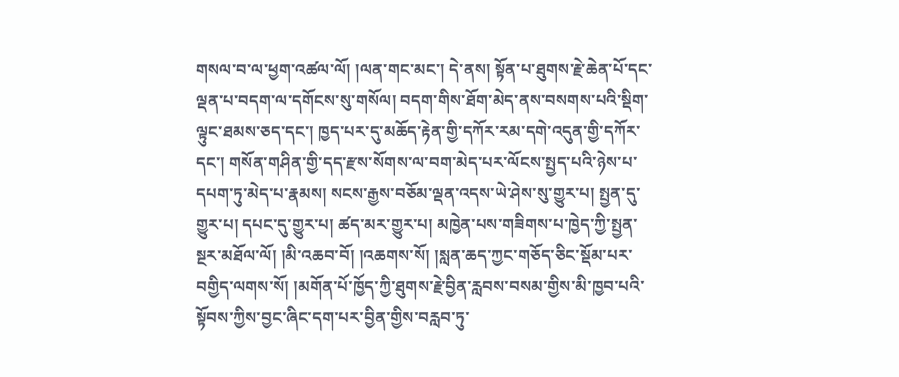གསལ་བ་ལ་ཕྱག་འཚལ་ལོ། །ལན་གང་མང་། དེ་ནས། སྟོན་པ་ཐུགས་རྗེ་ཆེན་པོ་དང་ལྡན་པ་བདག་ལ་དགོངས་སུ་གསོལ། བདག་གིས་ཐོག་མེད་ནས་བསགས་པའི་སྡིག་ལྟུང་ཐམས་ཅད་དང་། ཁྱད་པར་དུ་མཆོད་རྟེན་གྱི་དཀོར་རམ་དགེ་འདུན་གྱི་དཀོར་དང་། གསོན་གཤིན་གྱི་དད་རྫས་སོགས་ལ་བག་མེད་པར་ལོངས་སྤྱད་པའི་ཉེས་པ་དཔག་ཏུ་མེད་པ་རྣམས། སངས་རྒྱས་བཅོམ་ལྡན་འདས་ཡེ་ཤེས་སུ་གྱུར་པ། སྤྱན་དུ་གྱུར་པ། དཔང་དུ་གྱུར་པ། ཚད་མར་གྱུར་པ། མཁྱེན་པས་གཟིགས་པ་ཁྱེད་ཀྱི་སྤྱན་སྔར་མཐོལ་ལོ། །མི་འཆབ་བོ། །འཆགས་སོ། །སླན་ཆད་ཀྱང་གཅོད་ཅིང་སྡོམ་པར་བགྱིད་ལགས་སོ། །མགོན་པོ་ཁྱོད་ཀྱི་ཐུགས་རྗེ་བྱིན་རླབས་བསམ་གྱིས་མི་ཁྱབ་པའི་སྟོབས་ཀྱིས་བྱང་ཞིང་དག་པར་བྱིན་གྱིས་བརླབ་ཏུ་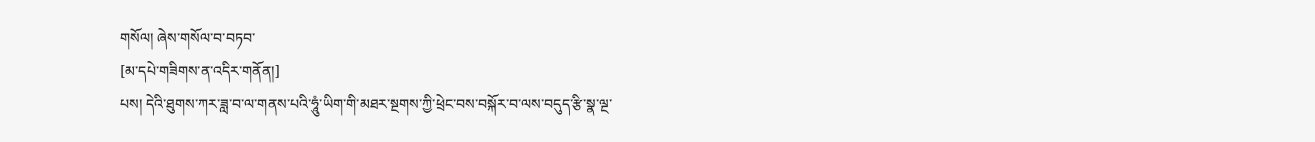གསོལ། ཞེས་གསོལ་བ་བཏབ་
[མ་དཔེ་གཟིགས་ན་འདིར་གནོན།]
པས། དེའི་ཐུགས་ཀར་ཟླ་བ་ལ་གནས་པའི་ཧཱུཾ་ཡིག་གི་མཐར་སྔགས་ཀྱི་ཕྲེང་བས་བསྐོར་བ་ལས་བདུད་རྩི་སྣ་ལྔ་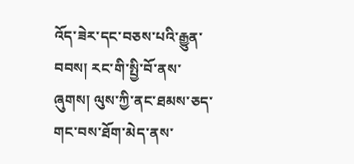འོད་ཟེར་དང་བཅས་པའི་རྒྱུན་བབས། རང་གི་སྤྱི་བོ་ནས་ཞུགས། ལུས་ཀྱི་ནང་ཐམས་ཅད་གང་བས་ཐོག་མེད་ནས་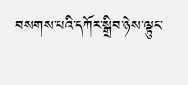བསགས་པའི་དཀོར་སྒྲིབ་ཉེས་ལྟུང་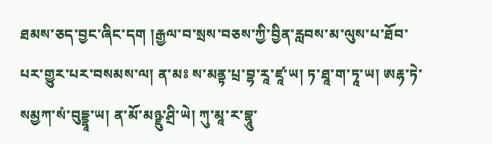ཐམས་ཅད་བྱང་ཞིང་དག །རྒྱལ་བ་སྲས་བཅས་ཀྱི་བྱིན་རླབས་མ་ལུས་པ་ཐོབ་པར་གྱུར་པར་བསམས་ལ། ན་མཿ ས་མནྟ་པྲ་བྷ་རཱ་ཛཱ་ཡ། ཏ་ཐཱ་ག་ཏཱ་ཡ། ཨརྷ་ཏེ་སམྱཀ་སཾ་བུདྡྷཱ་ཡ། ན་མོ་མཉྫུ་ཤྲི་ཡེ། ཀུ་མཱ་ར་བྷཱུ་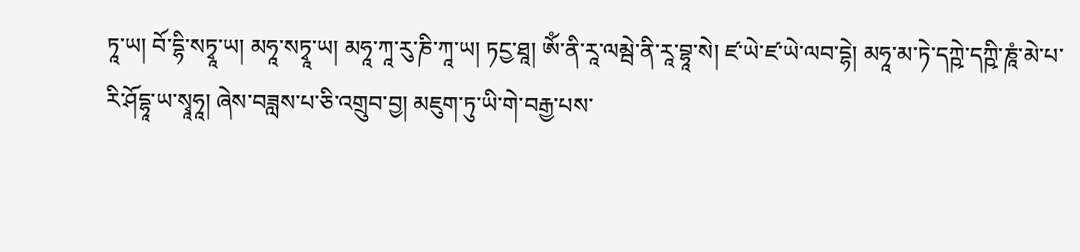ཏཱ་ཡ། བོ་དྷི་སཏྭཱ་ཡ། མཧཱ་སཏྭཱ་ཡ། མཧཱ་ཀཱ་རུ་ཎི་ཀཱ་ཡ། ཏངྱ་ཐཱ། ཨོཾ་ནི་རཱ་ལམྦེ་ནི་རཱ་བྷཱ་སེ། ཛ་ཡེ་ཛ་ཡེ་ལབ་དྷེ། མཧཱ་མ་ཏེ་དཀྵེ་དཀྵི་ཎཱཾ་མེ་པ་རི་ཤོདྷཱ་ཡ་སྭཱཧཱ། ཞེས་བཟླས་པ་ཅི་འགྲུབ་བྱ། མཇུག་ཏུ་ཡི་གེ་བརྒྱ་པས་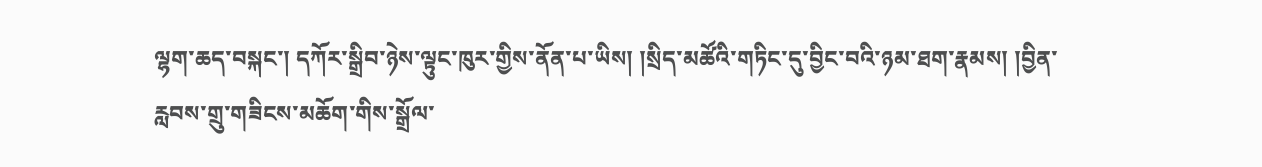ལྷག་ཆད་བསྐང་། དཀོར་སྒྲིབ་ཉེས་ལྟུང་ཁུར་གྱིས་ནོན་པ་ཡིས། །སྲིད་མཚོའི་གཏིང་དུ་བྱིང་བའི་ཉམ་ཐག་རྣམས། །བྱིན་རླབས་གྲུ་གཟིངས་མཆོག་གིས་སྒྲོལ་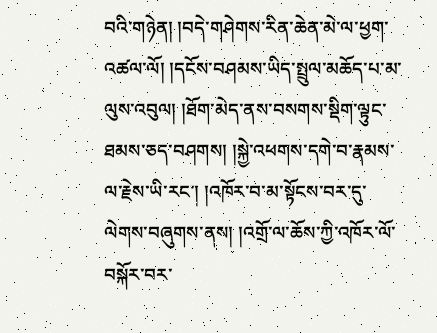བའི་གཉེན། །བདེ་གཤེགས་རིན་ཆེན་མེ་ལ་ཕྱག་འཚལ་ལོ། །དངོས་བཤམས་ཡིད་སྤྲུལ་མཆོད་པ་མ་ལུས་འབུལ། །ཐོག་མེད་ནས་བསགས་སྡིག་ལྟུང་ཐམས་ཅད་བཤགས། །སྐྱེ་འཕགས་དགེ་བ་རྣམས་ལ་རྗེས་ཡི་རང་། །འཁོར་བ་མ་སྟོངས་བར་དུ་ལེགས་བཞུགས་ནས། །འགྲོ་ལ་ཆོས་ཀྱི་འཁོར་ལོ་བསྐོར་བར་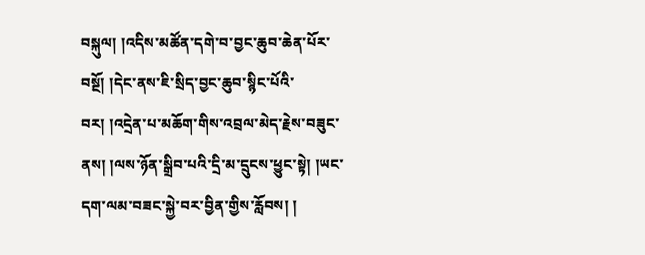བསྐུལ། །འདིས་མཚོན་དགེ་བ་བྱང་ཆུབ་ཆེན་པོར་བསྔོ། །དེང་ནས་ཇི་སྲིད་བྱང་ཆུབ་སྙིང་པོའི་བར། །འདྲེན་པ་མཆོག་གིས་འབྲལ་མེད་རྗེས་བཟུང་ནས། །ལས་ཉོན་སྒྲིབ་པའི་དྲི་མ་དྲུངས་ཕྱུང་སྟེ། །ཡང་དག་ལམ་བཟང་སྐྱེ་བར་བྱིན་གྱིས་རློབས། །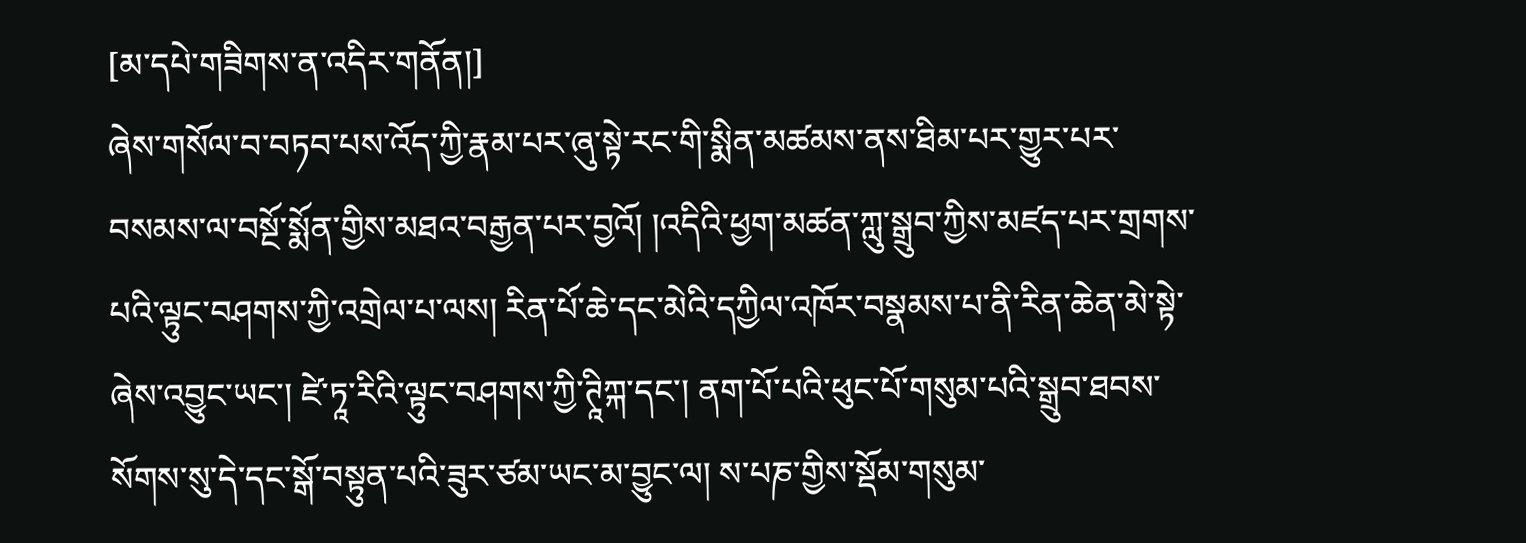[མ་དཔེ་གཟིགས་ན་འདིར་གནོན།]
ཞེས་གསོལ་བ་བཏབ་པས་འོད་ཀྱི་རྣམ་པར་ཞུ་སྟེ་རང་གི་སྨིན་མཚམས་ནས་ཐིམ་པར་གྱུར་པར་བསམས་ལ་བསྔོ་སྨོན་གྱིས་མཐའ་བརྒྱན་པར་བྱའོ། །འདིའི་ཕྱག་མཚན་ཀླུ་སྒྲུབ་ཀྱིས་མཛད་པར་གྲགས་པའི་ལྟུང་བཤགས་ཀྱི་འགྲེལ་པ་ལས། རིན་པོ་ཆེ་དང་མེའི་དཀྱིལ་འཁོར་བསྣམས་པ་ནི་རིན་ཆེན་མེ་སྟེ་ཞེས་འབྱུང་ཡང་། ཛེ་ཏཱ་རིའི་ལྟུང་བཤགས་ཀྱི་ཊཱིཀྐ་དང་། ནག་པོ་པའི་ཕུང་པོ་གསུམ་པའི་སྒྲུབ་ཐབས་སོགས་སུ་དེ་དང་སྒོ་བསྟུན་པའི་ཟུར་ཙམ་ཡང་མ་བྱུང་ལ། ས་པཎ་གྱིས་སྡོམ་གསུམ་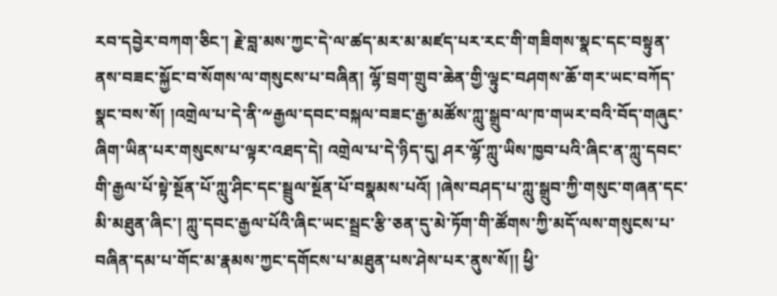རབ་དབྱེར་བཀག་ཅིང་། རྗེ་བླ་མས་ཀྱང་དེ་ལ་ཚད་མར་མ་མཛད་པར་རང་གི་གཟིགས་སྣང་དང་བསྟུན་ནས་བཟང་སྐྱོང་བ་སོགས་ལ་གསུངས་པ་བཞིན། ལྷོ་བྲག་གྲུབ་ཆེན་གྱི་ལྟུང་བཤགས་ཆོ་གར་ཡང་བཀོད་སྣང་བས་སོ། །འགྲེལ་པ་དེ་ནི་༸རྒྱལ་དབང་བསྐལ་བཟང་རྒྱ་མཚོས་ཀླུ་སྒྲུབ་ལ་ཁ་གཡར་བའི་བོད་གཞུང་ཞིག་ཡིན་པར་གསུངས་པ་ལྟར་འཐད་དེ། འགྲེལ་པ་དེ་ཉིད་དུ། ཤར་ལྷོ་ཀླུ་ཡིས་ཁྱབ་པའི་ཞིང་ན་ཀླུ་དབང་གི་རྒྱལ་པོ་སྟེ་སྔོན་པོ་ཀླུ་ཤིང་དང་སྦྲུལ་སྔོན་པོ་བསྣམས་པའོ། །ཞེས་བཤད་པ་ཀླུ་སྒྲུབ་ཀྱི་གསུང་གཞན་དང་མི་མཐུན་ཞིང་། ཀླུ་དབང་རྒྱལ་པོའི་ཞིང་ཡང་སྦྲང་རྩི་ཅན་དུ་མེ་ཏོག་གི་ཚོགས་ཀྱི་མདོ་ལས་གསུངས་པ་བཞིན་དམ་པ་གོང་མ་རྣམས་ཀྱང་དགོངས་པ་མཐུན་པས་ཤེས་པར་ནུས་སོ།། ཕྱི་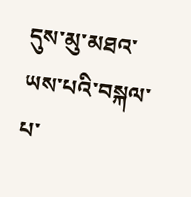དུས་མུ་མཐའ་ཡས་པའི་བསྐལ་པ་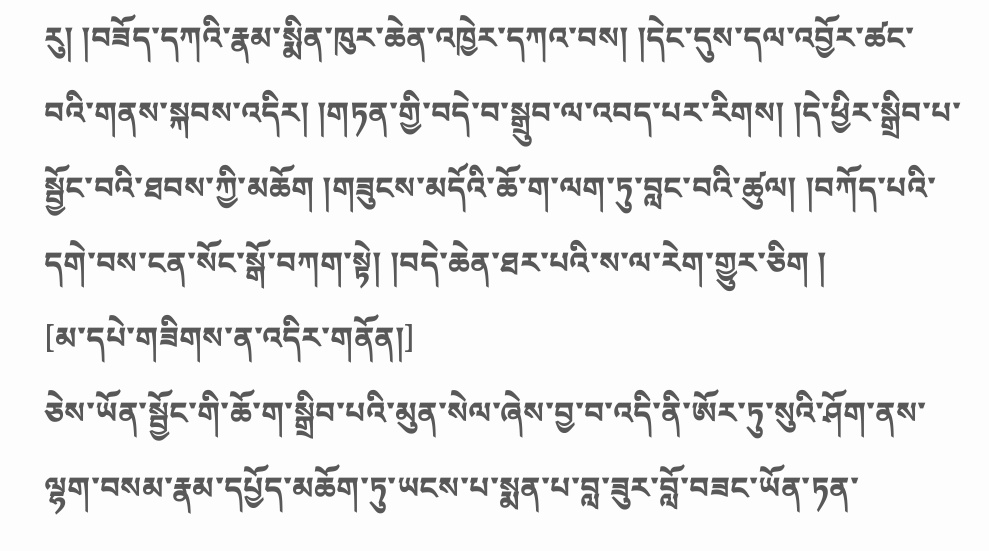རུ། །བཟོད་དཀའི་རྣམ་སྨིན་ཁུར་ཆེན་འཁྱེར་དཀའ་བས། །དེང་དུས་དལ་འབྱོར་ཚང་བའི་གནས་སྐབས་འདིར། །གཏན་གྱི་བདེ་བ་སྒྲུབ་ལ་འབད་པར་རིགས། །དེ་ཕྱིར་སྒྲིབ་པ་སྦྱོང་བའི་ཐབས་ཀྱི་མཆོག །གཟུངས་མདོའི་ཆོ་ག་ལག་ཏུ་བླང་བའི་ཚུལ། །བཀོད་པའི་དགེ་བས་ངན་སོང་སྒོ་བཀག་སྟེ། །བདེ་ཆེན་ཐར་པའི་ས་ལ་རེག་གྱུར་ཅིག །
[མ་དཔེ་གཟིགས་ན་འདིར་གནོན།]
ཅེས་ཡོན་སྦྱོང་གི་ཆོ་ག་སྒྲིབ་པའི་མུན་སེལ་ཞེས་བྱ་བ་འདི་ནི་ཨོར་ཏུ་སུའི་ཤོག་ནས་ལྷག་བསམ་རྣམ་དཔྱོད་མཆོག་ཏུ་ཡངས་པ་སྨན་པ་བླ་ཟུར་བློ་བཟང་ཡོན་ཏན་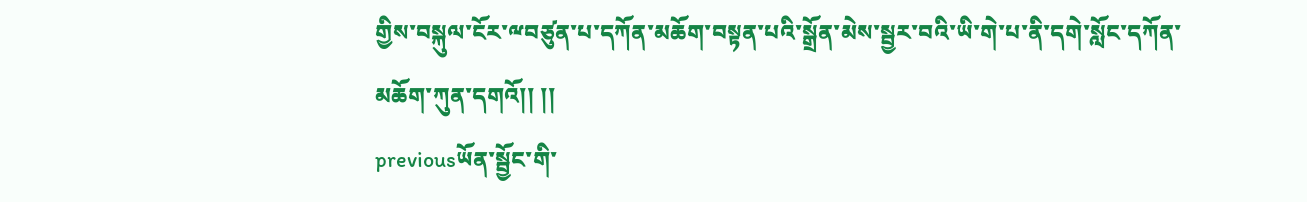གྱིས་བསྐུལ་ངོར་ྋབཙུན་པ་དཀོན་མཆོག་བསྟན་པའི་སྒྲོན་མེས་སྦྱར་བའི་ཡི་གེ་པ་ནི་དགེ་སློང་དཀོན་མཆོག་ཀུན་དགའོ།། །།
previousཡོན་སྦྱོང་གི་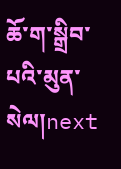ཆོ་ག་སྒྲིབ་པའི་མུན་སེལ།next